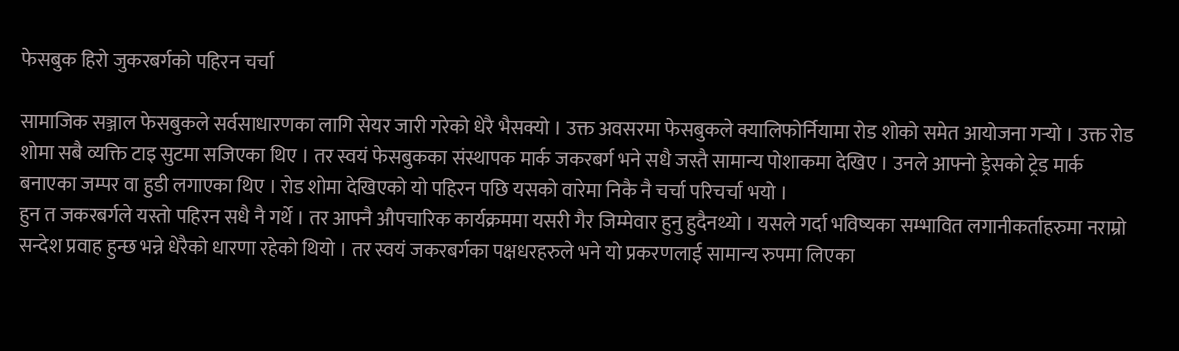फेसबुक हिरो जुकरबर्गको पहिरन चर्चा

सामाजिक सञ्जाल फेसबुकले सर्वसाधारणका लागि सेयर जारी गरेको धेरै भैसक्यो । उक्त अवसरमा फेसबुकले क्यालिफोर्नियामा रोड शोको समेत आयोजना गर्‍यो । उक्त रोड शोमा सबै व्यक्ति टाइ सुटमा सजिएका थिए । तर स्वयं फेसबुकका संस्थापक मार्क जकरबर्ग भने सधै जस्तै सामान्य पोशाकमा देखिए । उनले आफ्नो ड्रेसको ट्रेड मार्क बनाएका जम्पर वा हुडी लगाएका थिए । रोड शोमा देखिएको यो पहिरन पछि यसको वारेमा निकै नै चर्चा परिचर्चा भयो ।
हुन त जकरबर्गले यस्तो पहिरन सधै नै गर्थे । तर आफ्नै औपचारिक कार्यक्रममा यसरी गैर जिम्मेवार हुनु हुदैनथ्यो । यसले गर्दा भविष्यका सम्भावित लगानीकर्ताहरुमा नराम्रो सन्देश प्रवाह हुन्छ भन्ने धेरैको धारणा रहेको थियो । तर स्वयं जकरबर्गका पक्षधरहरुले भने यो प्रकरणलाई सामान्य रुपमा लिएका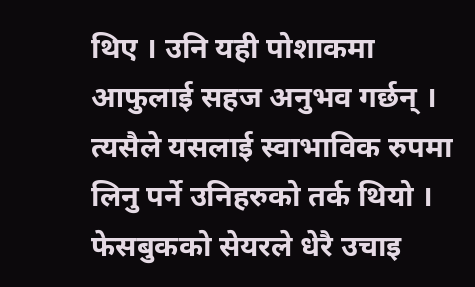थिए । उनि यही पोशाकमा आफुलाई सहज अनुभव गर्छन् । त्यसैले यसलाई स्वाभाविक रुपमा लिनु पर्ने उनिहरुको तर्क थियो । फेसबुकको सेयरले धेरै उचाइ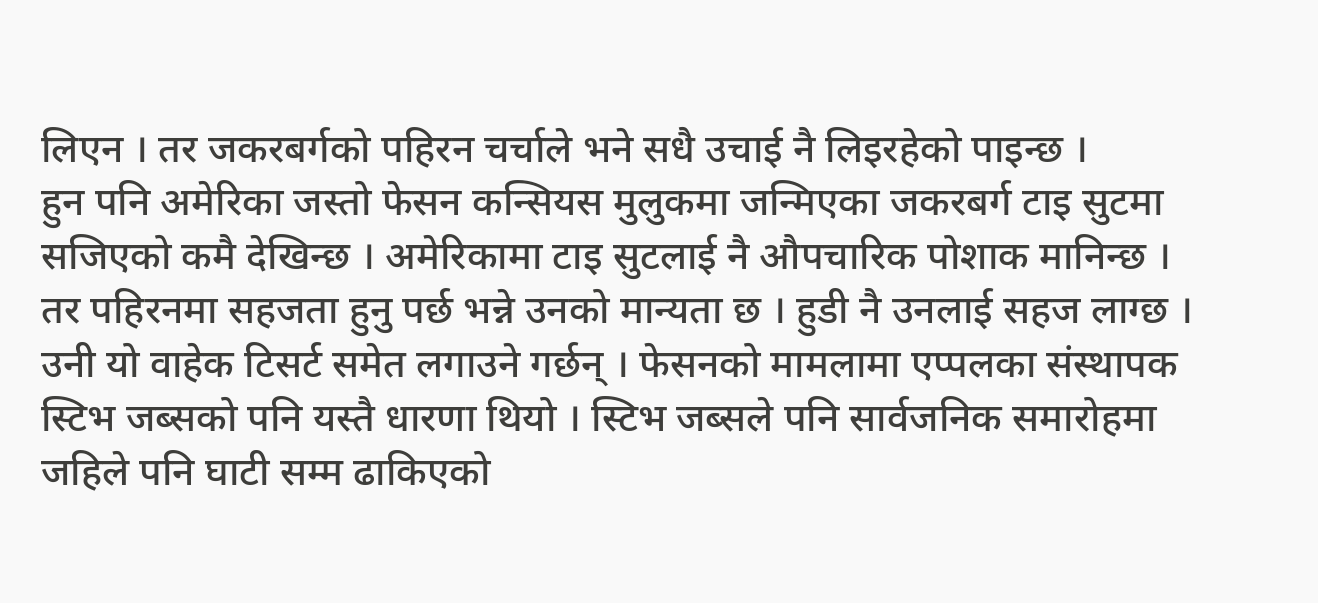लिएन । तर जकरबर्गको पहिरन चर्चाले भने सधै उचाई नै लिइरहेको पाइन्छ ।
हुन पनि अमेरिका जस्तो फेसन कन्सियस मुलुकमा जन्मिएका जकरबर्ग टाइ सुटमा सजिएको कमै देखिन्छ । अमेरिकामा टाइ सुटलाई नै औपचारिक पोशाक मानिन्छ । तर पहिरनमा सहजता हुनु पर्छ भन्ने उनको मान्यता छ । हुडी नै उनलाई सहज लाग्छ । उनी यो वाहेक टिसर्ट समेत लगाउने गर्छन् । फेसनको मामलामा एप्पलका संस्थापक स्टिभ जब्सको पनि यस्तै धारणा थियो । स्टिभ जब्सले पनि सार्वजनिक समारोहमा जहिले पनि घाटी सम्म ढाकिएको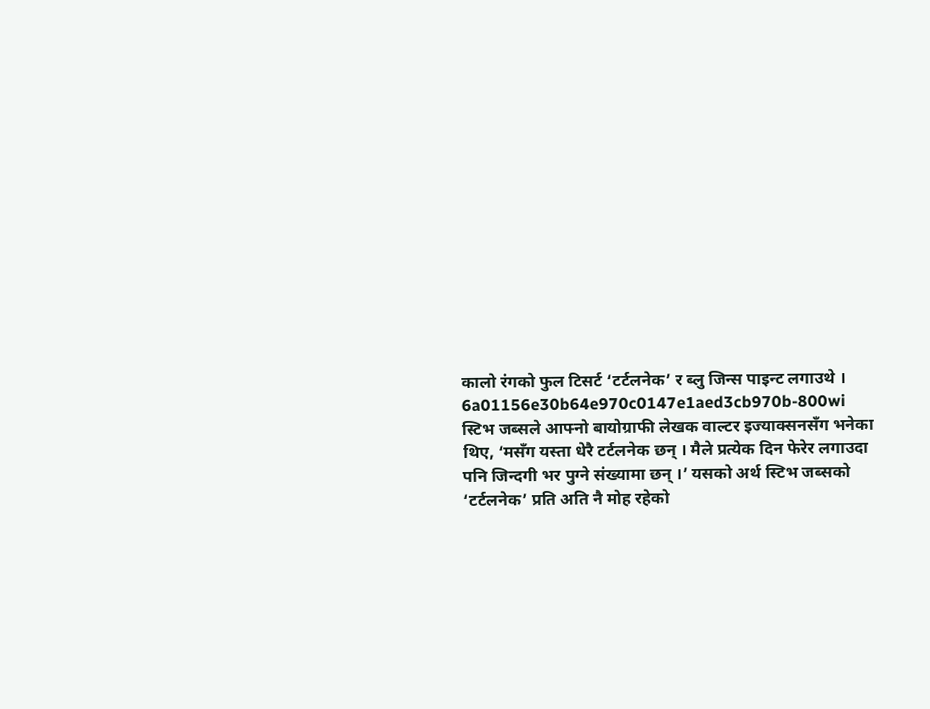कालो रंगको फुल टिसर्ट ‘टर्टलनेक’ र ब्लु जिन्स पाइन्ट लगाउथे ।
6a01156e30b64e970c0147e1aed3cb970b-800wi
स्टिभ जब्सले आफ्नो बायोग्राफी लेखक वाल्टर इज्याक्सनसँग भनेका थिए, ‘मसँग यस्ता धेरै टर्टलनेक छन् । मैले प्रत्येक दिन फेरेर लगाउदा पनि जिन्दगी भर पुग्ने संख्यामा छन् ।’ यसको अर्थ स्टिभ जब्सको ‘टर्टलनेक’ प्रति अति नै मोह रहेको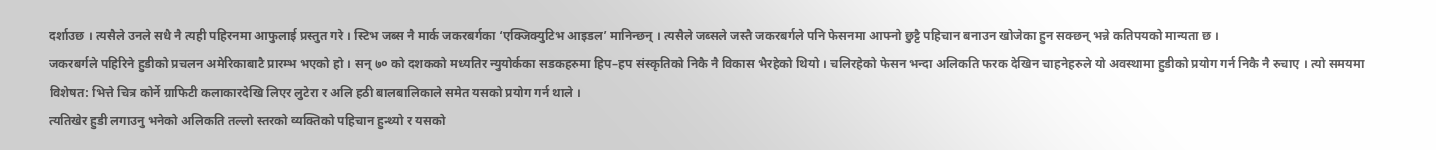दर्शाउछ । त्यसैले उनले सधै नै त्यही पहिरनमा आफुलाई प्रस्तुत गरे । स्टिभ जब्स नै मार्क जकरबर्गका ‘एक्जिक्युटिभ आइडल’ मानिन्छन् । त्यसैले जब्सले जस्तै जकरबर्गले पनि फेसनमा आफ्नो छुट्टै पहिचान बनाउन खोजेका हुन सक्छन् भन्ने कतिपयको मान्यता छ ।
जकरबर्गले पहिरिने हुडीको प्रचलन अमेरिकाबाटै प्रारम्भ भएको हो । सन् ७० को दशकको मध्यतिर न्युयोर्कका सडकहरुमा हिप–हप संस्कृतिको निकै नै विकास भैरहेको थियो । चलिरहेको फेसन भन्दा अलिकति फरक देखिन चाहनेहरुले यो अवस्थामा हुडीको प्रयोग गर्न निकै नै रुचाए । त्यो समयमा विशेषत: भित्ते चित्र कोर्ने ग्राफिटी कलाकारदेखि लिएर लुटेरा र अलि हठी बालबालिकाले समेत यसको प्रयोग गर्न थाले ।
त्यतिखेर हुडी लगाउनु भनेको अलिकति तल्लो स्तरको व्यक्तिको पहिचान हुन्थ्यो र यसको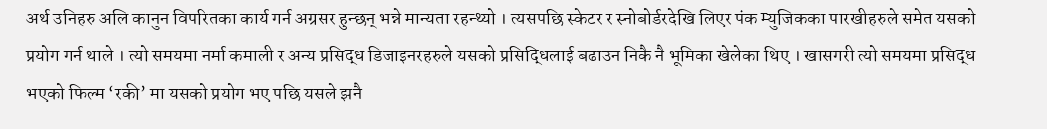अर्थ उनिहरु अलि कानुन विपरितका कार्य गर्न अग्रसर हुन्छन् भन्ने मान्यता रहन्थ्यो । त्यसपछि स्केटर र स्नोबोर्डरदेखि लिएर पंक म्युजिकका पारखीहरुले समेत यसको प्रयोग गर्न थाले । त्यो समयमा नर्मा कमाली र अन्य प्रसिद्ध डिजाइनरहरुले यसको प्रसिद्धिलाई बढाउन निकै नै भूमिका खेलेका थिए । खासगरी त्यो समयमा प्रसिद्ध भएको फिल्म ‘रकी’ मा यसको प्रयोग भए पछि यसले झनै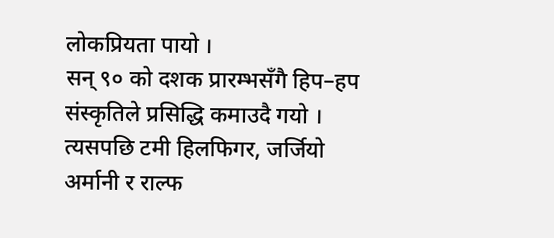लोकप्रियता पायो ।
सन् ९० को दशक प्रारम्भसँगै हिप–हप संस्कृतिले प्रसिद्धि कमाउदै गयो । त्यसपछि टमी हिलफिगर, जर्जियो अर्मानी र राल्फ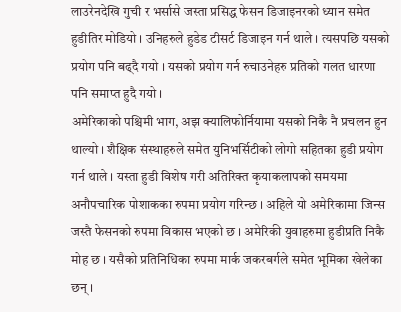लाउरेनदेखि गुची र भर्सासे जस्ता प्रसिद्ध फेसन डिजाइनरको ध्यान समेत हुडीतिर मोडियो । उनिहरुले हुडेड टीसर्ट डिजाइन गर्न थाले । त्यसपछि यसको प्रयोग पनि बढ्दै गयो । यसको प्रयोग गर्न रुचाउनेहरु प्रतिको गलत धारणा पनि समाप्त हुदै गयो ।
अमेरिकाको पश्चिमी भाग, अझ क्यालिफोर्नियामा यसको निकै नै प्रचलन हुन थाल्यो । शैक्षिक संस्थाहरुले समेत युनिभर्सिटीको लोगो सहितका हुडी प्रयोग गर्न थाले । यस्ता हुडी विशेष गरी अतिरिक्त कृयाकलापको समयमा अनौपचारिक पोशाकका रुपमा प्रयोग गरिन्छ । अहिले यो अमेरिकामा जिन्स जस्तै फेसनको रुपमा विकास भएको छ । अमेरिकी युवाहरुमा हुडीप्रति निकै मोह छ । यसैको प्रतिनिधिका रुपमा मार्क जकरबर्गले समेत भूमिका खेलेका छन् ।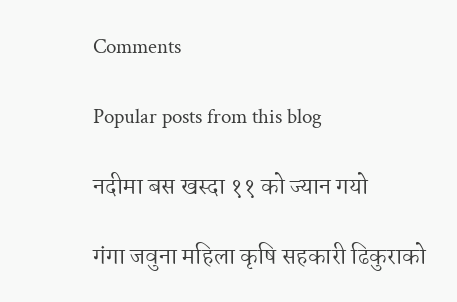Comments

Popular posts from this blog

नदीमा बस खस्दा ११ को ज्यान गयो

गंगा जवुना महिला कृषि सहकारी ढिकुराको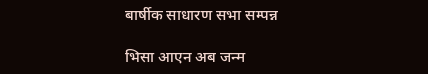बार्षीक साधारण सभा सम्पन्न

भिसा आएन अब जन्म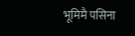भूमिमै पसिना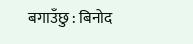बगाउँछु : बिनोद